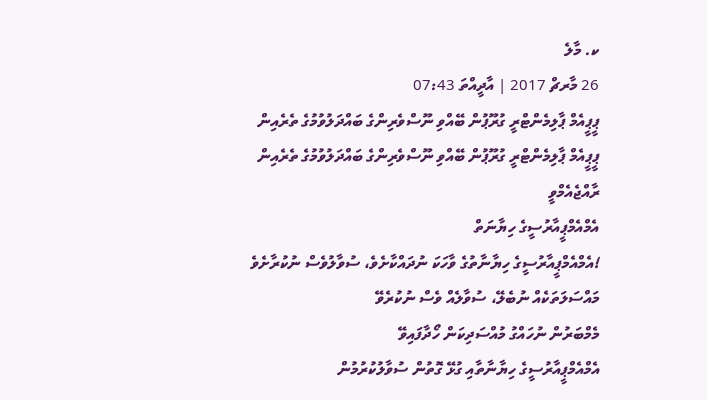ކ. މާލެ
26 މާރޗް 2017 | އާދީއްތަ 07:43
ޕީޕީއެމް ޕާލިމެންޓްރީ ގުރޫޕުން ބޭއްވި ނޫސްވެރިންގެ ބައްދަލުވުމުގެ ތެރެއިން
ޕީޕީއެމް ޕާލިމެންޓްރީ ގުރޫޕުން ބޭއްވި ނޫސްވެރިންގެ ބައްދަލުވުމުގެ ތެރެއިން
ރާއްޖެއެމްވީ
އެމްއެމްޕީއާރުސީގެ ހިޔާނަތް
!އެމްއެމްޕީއާރުސީގެ ހިޔާނާތުގެ ވާހަކަ ނުދައްކާށެވެ، ސުވާލުވެސް ނުކުރާށެވެ
މައްސަލަތަކެއް ނުބެލޭ، ސުވާލެއް ވެސް ނުކުރެވޭ
މެމްބަރުން ނުހައްގު މުއްސަދިކަން ހޯދާފައިވޭ
އެމްއެމްޕީއާރުސީގެ ހިޔާނާތާއި ގުޅޭ ގޮތުން ސުވާލުކުރުމުން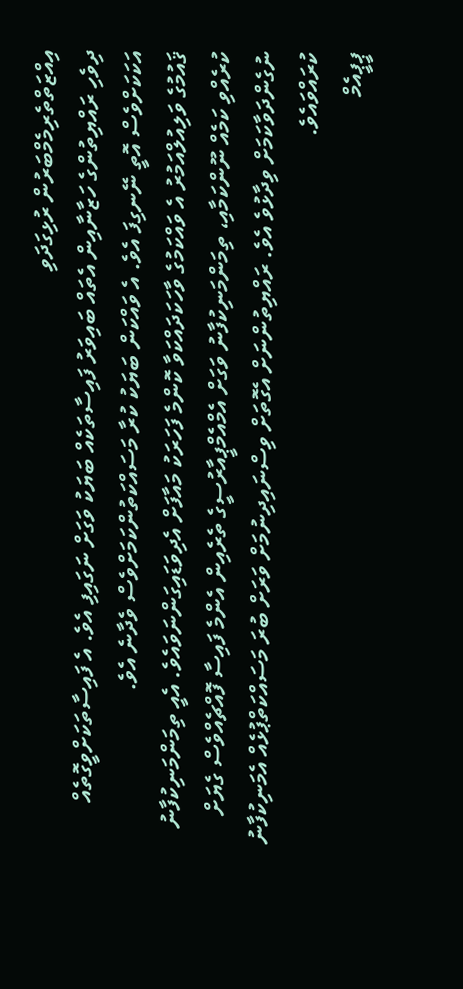އިއްޒަތްތެރިމެމްބަރުން ރުޅިގަދަވި
ދިވެހި ރައްޔިތުންގެ ހަޒާނާއިން އެތައް ބައިވަރު ފައިސާތަކެއް ބަޔަކު ވަގަށް ނަގައިފި އެވެ. އެ ފައިސާތަކަށްވީގޮތެއް އަކަކަށްވެސް އޮތީ ނޭނގިފަ އެވެ. އެ ވައްކަން ބަޔަކު ކުރާ މަސައްކަތުންކަމަށްވެސް ވެދާނެ އެވެ.
ޤައުމުގެ ވަލިއުލްއަމުރު އެ ވައްކަމުގެ ވާހަކަދައްކަވާ ކޮންމެ ފަހަރަކު މައާފަށް އެދިވަޑައިގަންނަވައެވެ. އެއީ ތިމަންމަނިކުފާނު ކުރެއްވި ކަމެއް ނޫންކަމާއި، ތިމަންމަނިކުފާނު ވަގަށް އެމްއެމްޕީއާރުސީގެ ތެރެއިން އެންމެ ފައިސާ ފޮއްޗެއްވެސް ގެޔަށް ނުގެންދަވާކަމަށް ވިދާޅުވެ އެވެ. ރައްޔިތުންނަށް އެގޮތަށް ވިސްނައިދިނުމަށް ވަރަށް ބުރަ މަސައްކަތްޕުޅެއް އެމަނިކުފާނު ކުރައްވައެވެ.
ޕީޕީއެމް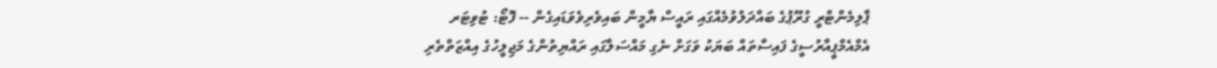ޕާލިމެންޓްރީ ގުރޫޕުގެ ބައްދަލުވުމެއްގައި ރައީސް ޔާމީން ބައިވެރިވެވަޑައިގެން -- ފޮޓޯ: ޓުވިޓަރ
އެމްއެމްޕީއާރުސީގެ ފައިސާތައް ބަޔަކު ވަގަށް ނެގި މައްސަލާގައި ރައްޔިތުންގެ މަޖިލީހުގެ އިއްޒަތްތެރި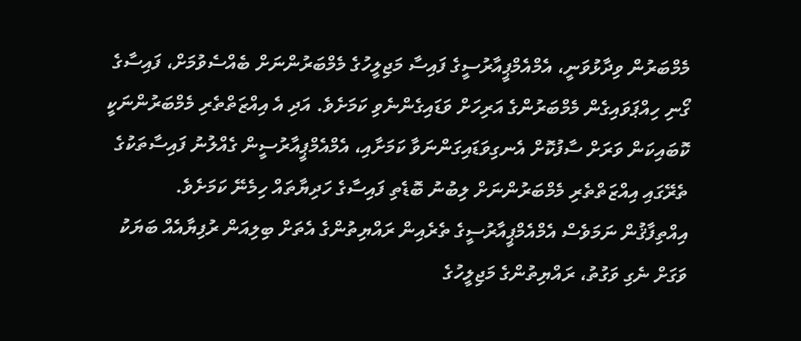މެމްބަރުން ވިދާޅުވަނީ، އެމްއެމްޕީއާރުސީގެ ފައިސާ މަޖިލީހުގެ މެމްބަރުންނަށް ބެއްސެވުމަށް، ފައިސާގެ ގޯނި ހިއްޕަވައިގެން މެމްބަރުންގެ އަރިހަށް ވަޑައިގެންނެވި ކަމަށެވެ. އަދި އެ އިއްޒަތްތެރި މެމްބަރުންނަކީ ކޮބައިކަން ވަރަށް ސާފުކޮށް އެނގިވަޑައިގަންނަވާ ކަމަށާއި، އެމްއެމްޕީއާރުސީން ގެއްލުނު ފައިސާތަކުގެ ތެރޭގައި އިއްޒަތްތެރި މެމްބަރުންނަށް ލިބުނު ބޮޑެތި ފައިސާގެ ހަދިޔާތައް ހިމެނޭ ކަމަށެވެ.
އިއްތިފާޤުން ނަމަވެސް އެމްއެމްޕީއާރުސީގެ ތެރެއިން ރައްޔިތުންގެ އެތަށް ބިލިއަން ރުފިޔާއެއް ބަޔަކު ވަގަށް ނެގި ވަގުތު، ރައްޔިތުންގެ މަޖިލީހުގެ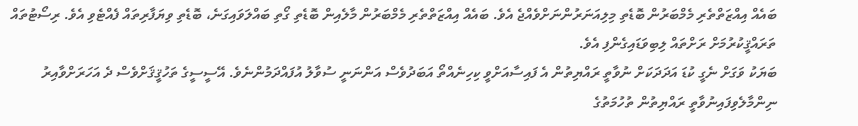ބައެއް އިއްޒަތްތެރި މެމްބަރުން ބޮޑެތި މިލިއަނަރުންނަށްވެއްޖެ އެވެ. ބައެއް އިއްޒަތްތެރި މެމްބަރުން މާލެއިން ބޮޑެތި ގޯތި ބައްލަވައިގަނެ، ބޮޑެތި ވިޔަފާރިތައް ފެއްޓެވި އެވެ. ރިސޯޓުތައް ތަރައްޤީކުރުމަށް ރަށްތައް ލިބިވަޑައިގެންފި އެވެ.
ބަޔަކު ވަގަށް ނެގީ ކުޑަ އަދަދަކަށް ނުވާތީ ރައްޔިތުން އެ ފައިސާއަށްވީ ކިހިނެއްތޯ އަބަދުވެސް އަންނަނީ ސުވާލު އުފައްދަމުންނެވެ. އޭސީސީގެ ތަހުޤީޤަށްވެސް ދެ އަހަރަށްވާއިރު ނިންމާލެވިފައިނުވާތީ ރައްޔިތުން ތުހުމަތުގެ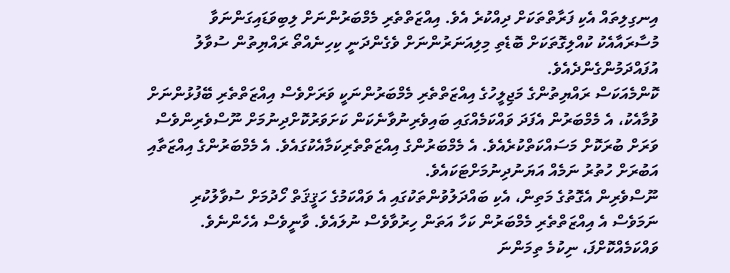އިނގިލިތައް އެކި ފަރާތްތަކަށް ދިއްކުރެ އެވެ. އިއްޒަތްތެރި މެމްބަރުންނަށް ލިބިވަޑައިގަންނަވާ މުސާރައާއެކު ކުއްލިގޮތަކަށް ބޮޑެތި މިލިއަނަރުންނަށް ވެގެންދަނީ ކިހިނެއްތޯ ރައްޔިތުން ސުވާލު އުފައްދަމުންގެންދެއެވެ.
ކޮންމެއަކަސް ރައްޔިތުންގެ މަޖިލީހުގެ އިއްޒަތްތެރި މެމްބަރުންނަކީ ވަރަށްވެސް އިއްޒަތްތެރި ބޭފުޅުންނަށް ވުމާއެކު، އެ މެމްބަރުން އެފަދަ ވައްކަމެއްގައި ބައިވެރިނުވާނެކަން ކަށަވަރުކޮށްދިނުމަށް ނޫސްވެރިންވެސް ވަރަށް ބުރަކޮށް މަސައްކަތްކުރެއެވެ. އެ މެމްބަރުންގެ އިއްޒަތްތެރިކަމާއެކުގައެވެ. އެ މެމްބަރުންގެ އިއްޒަތާއި އަބުރަށް ހުތުރު ނަމެއް އަޔަނުދިނުމަށްޓަކައެވެ.
ނޫސްވެރިން އެގޮތުގެ މަތިން، އެކި ބައްދަލުވުންތަކުގައި އެ ވައްކަމުގެ ހަޤީޤަތް ހޯދުމަށް ސުވާލުކުރި ނަމަވެސް އެ އިއްޒަތްތެރި މެމްބަރުން ކަހާ އަތަން ހިރުވާވެސް ނުލައެވެ. ވާނީވެސް އެހެންނެވެ. ވައްކަމެއްކޮށްފަ، ނިކުމެ ތިމަންނަ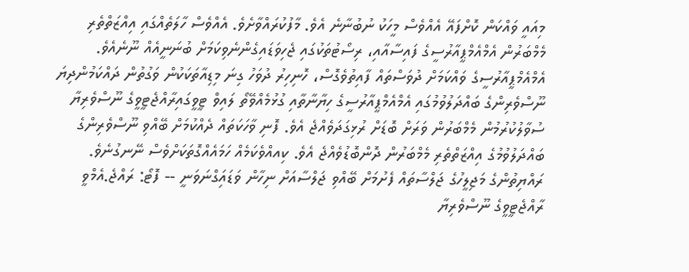މިއައީ ވައްކަން ކޮށްފައޭ އެއްވެސް މީހަކު ނުބުނާނެ އެވެ. މާފުކުރައްވާށެވެ. އެއްވެސް ހާލަތެއްގައި އިއްޒަތްތެރި މެމްބަރުން އެމްއެމްޕީއާރުސީގެ ފައިސާއާއި، ރިސޯޓުތަކުގައި ޖެހިވަޑައިގެންނެވިކަމަށް ބުނަނީއެއް ނޫނެއެވެ.
އެމްއެމްޕީއާރުސީގެ ވައްކަމަށް ދުވަސްތައް ފާއިތުވެގޮސް، ހޮނިހިރު ދުވަހު ގިނަ މިޑިއާތަކަކުން ވަގުތުން ދައްކަމުންދިޔަ ނޫސްވެރިންގެ ބައްދަލުވުމުގައި އެމްއެމްޕީއާރުސީގެ ހިޔާނާތާއި ގުޅުމެއްވޭތޯ ލައިވް ޓީވީގައިރާއްޖެޓީވީގެ ނޫސްވެރިޔާ ސުވާލުކުރުމުން މެމްބަރުން ވަރަށް ބޮޑަށް ރުޅިގަދަވެއްޖެ އެވެ. ފޮނި ވާހަކަތައް ދެއްކުމަށް ބޭއްވި ނޫސްވެރިންގެ ބައްދަލުވުމުގެ އިއްޒަތްތެރި މެމްބަރުން ދޮންބޮޑުވެއްޖެ އެވެ. ކިއއްވެކަމެއް ހަމައެއްގޮތަކަށްވެސް ނޭނގުނެވެ.
ރައްޔިތުންގެ މަޖިލީހުގެ ޖަލްސާތައް ފެށުމަށް ބޭއްވި ޖަލްސާއަށް ނިހާން ވަޑައިަގްނަވަނީ -- ފޮޓޯ: ރައްޖެ.އެމްވީ
ރާއްޖެޓީވީގެ ނޫސްވެރިޔާ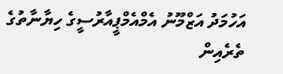އަހުމަދު އަޒްމޫނު އެމްއެމްޕީއާރުސީގެ ހިޔާނާތުގެ ތެރެއިން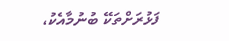ފަޅުރަށްތަކޭ ބުނުމާއެކު،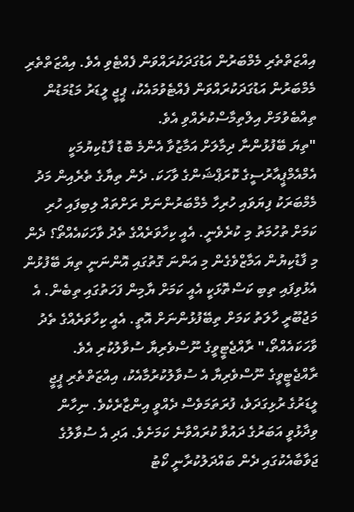އިއްޒަތްތެރި މެމްބަރުން އަޑުގަދަކުރައްވަން ފެއްޓެވި އެވެ. އިއްޒަތްތެރި މެމްބަރުން އަޑުގަދަކުރައްވަން ފެއްޓެވުމައެކު، ޕީޖީ ލީޑަރު މަޑުމަޑުން ތިއްބެވުމަށް އިލްތިމާސްކުރެއްވި އެވެ.
"ތިޔަ ބޭފުޅުންނާ ދިމާލަށް އަމާޒުވާ އެންމެ ބޮޑު ފާޑުކިޔުމަކީ އެމްއެމްޕީއާރުސީގެ ކޮރަޕްޝަންގެ ވާހަކަ. ދެން ތިޔާގެ ތެރެއިން މަދު މެމްބަރަކު ފިޔަވައި ހުރިހާ މެމްބަރުންނަށް ރަށްތައް ލިބިފައި ހުރި ކަމަށް ތުހުމަތު މި ކުރެވެނީ. އެއީ ކިހާވަރެއްގެ ތެދު ވާހަކައެއްތޯ؟ ދެން މި ފާޑުކިޔުން އަމާޒްވެގެން މި އަންނަ ގޮތުގައި އޮންނަނީ ތިޔަ ބޭފުޅުން އެޅުވިފައި ތިބި ކަސްތޮޅަކީ އެއީ ކަމަށް ޔާމިން ފަހަތުގައި ތިބެން. އެ މަޖުބޫރީ ހާލަތު ކަމަށް ތިބޭފުޅުންނަށް އޮތީ. އެއީ ކިހާވަރެއްގެ ތެދު ވާހަކައެއްތޯ،" ރާއްޖެޓީވީގެ ނޫސްވެރިޔާ ސުވާލުކުރި އެވެ.
ރާއްޖެޓީވީގެ ނޫސްވެރިޔާ އެ ސުވާލުކުރުމާއެކު، އިއްޒަތްތެރި ޕީޖީ ލީޑަރުގެ ރުޅިގަދަވެ، ފުރަތަމަވެސް ދެއްވީ އިންޒާރެކެވެ. ނިހާން ވިދާޅުވީ އަބަރުގެ ދައުވާ ކުރައްވާނެ ކަމަށެވެ. އަދި އެ ސުވާލުގެ ޖަވާބާއެކުގައި ދެން ބައްދަލުކުރާނީ ކޯޓު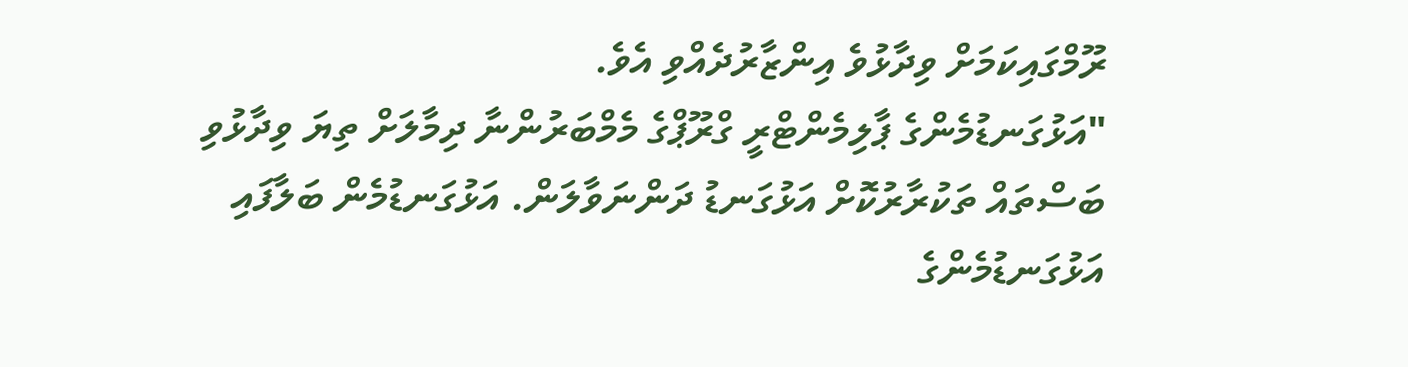ރޫމްގައިކަމަށް ވިދާޅުވެ އިންޒާރުދެއްވި އެވެ.
"އަޅުގަނޑުމެންގެ ޕާލިމެންޓްރީ ގްރޫޕްގެ މެމްބަރުންނާ ދިމާލަށް ތިޔަ ވިދާޅުވި ބަސްތައް ތަކުރާރުކޮށް އަޅުގަނޑު ދަންނަވާލަން. އަޅުގަނޑުމެން ބަލާފައި އަޅުގަނޑުމެންގެ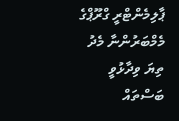ޕާލިމެންޓްރީ ގްރޫޕްގެ މެމްބަރުންނާ މެދު ތިޔަ ވިދާޅުވީ ބަސްތައް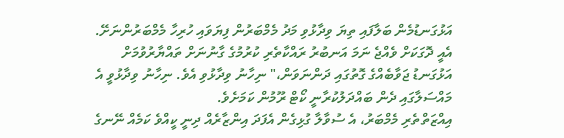އަޅުގަނޑުމެން ބަލާފައި ތިޔަ ވިދާޅުވި މަދު މެމްބަރުން ފިޔަވައި ހުރިހާ މެމްބަރުންނަށޭ. އެއީ ދޮގަކަށް ވެއްޖެ ނަމަ އަނބުރު ރައްކާތެރި ކުރުމުގެ ގާނުނަށް ތައްޔާރުވުމަށް އަޅުގަނޑު ޖަވާބެއްގެ ގޮތުގައި ދަންނަވަން،" ނިހާނު ވިދާޅުވި އެވެ. ނިހާނު ވިދާޅުވީ އެ މައްސަލާގައި ދެން ބައްދަލުކުރާނީ ކޯޓް ރޫމުން ކަމަށެވެ.
އިއްޒަތްތެރި މެމްބަރު، އެ ސުވާލާ ގުޅިގެން އެފަދަ އިންޒާރެއް ދިނީ ކީއްވެ ކަމެއް ނޭނގެ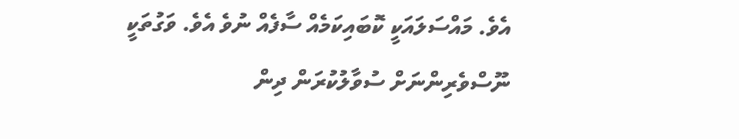އެވެ. މައްސަލައަކީ ކޮބައިކަމެއް ސާފެއް ނުވެ އެވެ. ވަގުތަކީ ނޫސްވެރިންނަށް ސުވާލުކުރަން ދިން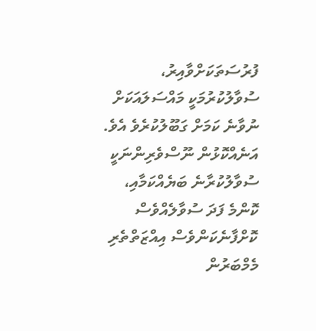ފުރުސަތަކަށްވާއިރު، ސުވާލުކުރުމަކީ މައްސަލައަކަށް ނުވާނެ ކަމަށް ގަބޫލުކުރެވެ އެވެ. އަނެއްކޮޅުން ނޫސްވެރިންނަކީ ސުވާލުކުރާނެ ބަޔެއްކަމާއި، ކޮންމެ ފަދަ ސުވާލެއްވެސް ކޮށްފާނެކަންވެސް އިއްޒަތްތެރި މެމްބަރުން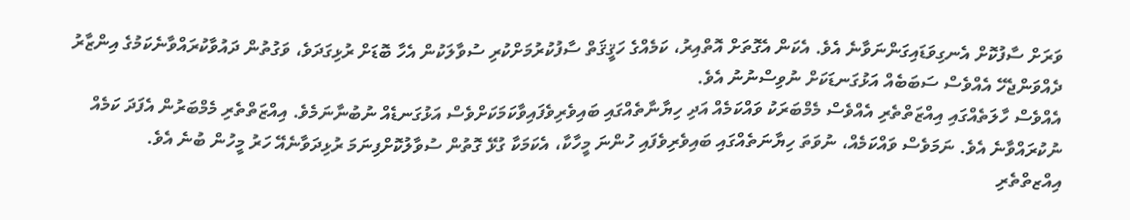ވަރަށް ސާފުކޮށް އެނގިވަޑައިގަންނަވާނެ އެވެ. އެކަން އެގޮތަށް އޮތްއިރު، ކަމެއްގެ ހަޤީޤަތް ސާފުކުރުމަށްކުރި ސުވާލަކުން އެހާ ބޮޑަށް ރުޅިގަދަވެ، ވަގުތުން ދައުވާކުރައްވާނެކަމުގެ އިންޒާރު ދެއްވަންޖެހޭ އެއްވެސް ސަބަބެއް އަޅުގަނޑަކަށް ނުވިސްނުނު އެވެ.
އެއްވެސް ހާލަތެއްގައި އިއްޒަތްތެރި އެއްވެސް މެމްބަރަކު ވައްކަމެއް އަދި ހިޔާނާތެއްގައި ބައިވެރިވެފައިވާކަމަކަށްވެސް އަޅުގަނޑެއް ނުބުނާނަމެވެ. އިއްޒަތްތެރި މެމްބަރުން އެފަދަ ކަމެއް ނުކުރައްވާނެ އެވެ. ނަމަވެސް ވައްކަމެއް، ނުވަތަ ހިޔާނަތެއްގައި ބައިވެރިވެފައި ހުންނަ މީހާކާ، އެކަމަކާ ގުޅޭ ގޮތުން ސުވާލުކޮށްފިނަމަ ރުޅިދަވާނެއޭ ހަރު މީހުން ބުނެ އެވެ.
އިއްޒތްތެރި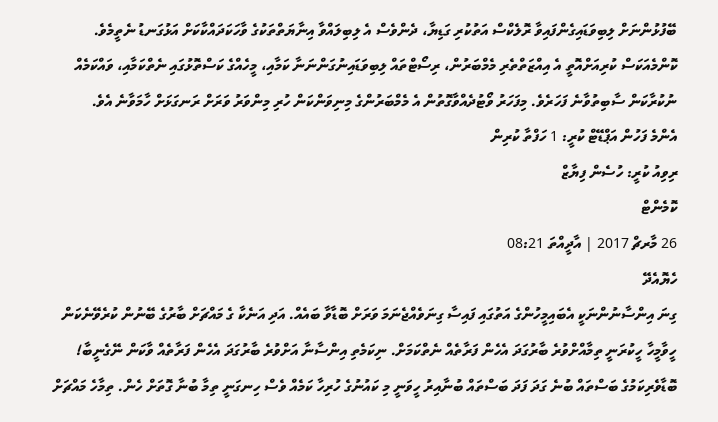ބޭފުޅުންނަށް ލިބިވަޑައިގެންފައިވާ ރޮލެކްސް އަތުކުރި ގަޑިޔާ، ދެންވެސް އެ ލިބިލައްވާ އިނާޔަތްތަކުގެ ވާހަކަދައްކާކަށް އަޅުގަނޑު ނެތީމެވެ. ކޮންމެއަކަސް ކުރިއަށްއޮތީ އެ އިއްޒަތްތެރި މެމްބަރުން، ރިސޯޓްތައް ލިބިވަޑައިނުގަންނަނާ ކަމާއި، މީހެއްގެ ކަސްތޮޅުގައި ނެތްކަމާއި، ވައްކަމެއް ނުކުރާކަން ސާބިތުވާނެ ފަހަރެވެ. މިފަހަރު ވޯޓުދެއްވާގޮތުން އެ މެމްބަރުންގެ މިނިވަންކަން ހުރި މިންވަރު ވަރަށް ރަނގަޅަށް ހާމަވާނެ އެވެ.
އެންމެ ފަހުން އަޕްޑޭޓް ކުރީ: 1 ހަފްތާ ކުރިން
ރިވިއު ކުރީ: ހުސެން ފިޔާޒް
ކޮމެންޓް
26 މާރޗް 2017 | އާދީއްތަ 08:21
ހެޔޮއެދޭ
ގިނަ އިންސާނުންނަކީ އެބައިމީހުންގެ އަތުގައި ފައިސާ ގިނަވެއްޖެނަމަ ވަރަށް ބޮޑާވާ ބައެއް. އަދި އަނެކާ ގެ މައްޗަށް ބާރުގެ ބޭނުން ކުރެވޭނެކަން ހީވާމީހާ ހީކުރަނީ ތިމާއްށްވުރެ ބާރުގަދަ އެހެން ފަރާތެއް ނެތްކަމަށް. ނިކަމެތި އިންސާނާ އަށްވުރެ ބާރުގަދަ އެހެން ފަރާތެއް ވާކަން ނޭގެނީބާ! ބޮޑާވެރިކަމުގެ ބަސްތައް ބުނެ ގަދަ ފަދަ ބަސްތައް ބުނާއިރު ހީވަނީ މި ކައުނުގެ ހުރިހާ ކަމެއް ވެސް ހިނގަނީ ތިމާ ބުނާ ގޮތަށް ހެން. ތިމާހެ މައްޗަށް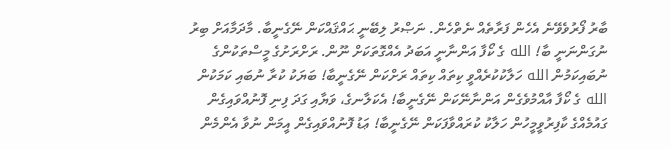ބާރު ފޯރުވެވޭނެ އެހެން ފަރާތެއް ނެތްހެން. ނަޞްރު ލިބޭނީ ޙައްޤައްކަން ނޭގެނީބާ. މާދަމާއަށް ބިރު ނުގަންނަނީ ބާ! الله ގެ ކޯފާ އަންނާނީ އަބަދު އެއްގޮތަކަށް ނޫން. ރަށްރަށުގެ މީސްތަކުންގެ ނުބައިކަމުން الله ހަލާކުކުރެއްވީ ކިތައް ކިތައް ރަށްކަން ނޭގެނީބާ! ބަޔަކު ކުރާ ނުބައި ކަމަކުން الله ގެ ކޯފާ އާއްމުވެގެން އަންނާނޭކަން ނޭގެނީބާ! އެކަލާނގެ، ވަޔާއި ގަދަ ފިނި ފޮނުއްވައިގެން ގައުމެއްގެ ކާފިރުވީމީހުން ހަލާކު ކުރައްވާފަކަން ނޭގެނީބާ! ޢަޑު ފޮނުއްވައިގެން އީމަން ނުވާ އެންމެން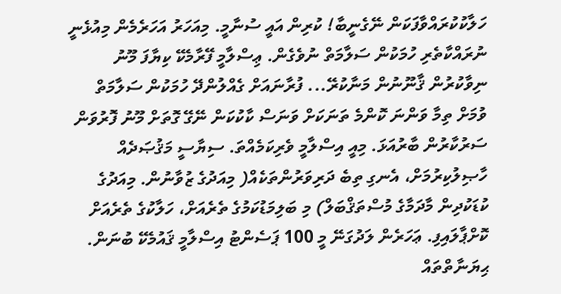ހަލާކުކުރައްވާފަކަން ނޭގެނީބާ! ކުރިން އައީ ސުނާމީ. މިއަހަރު އަހަރެމެން މިއުޅެނީ ނުރައްކާތެރި ހުމަކުން ސަލާމަތް ނުވެގެން. ޢިސްލާމީ ފޭރާމެކޭ ކިޔާފަ މޫނު ނިވާކުރުން ޤާނޫނުން މަނާކުރޭ... ފުރާނައަށް ގެއްލުންދޭ ހުމަކުން ސަލާމަތް ވުމަށް ތިމާ ވަންނަ ކޮންމެ ތަނަކަށް ވަނަސް ކާކުކަން ނޭގޭ ގޮތަށް މޫނު ފޮރުވަން ސަރުކާރުން ބާރުއަޅަ. މިއީ އިސްލާމީ ވެރިކަމެއްތަ. ސިޔާސީ މަޤުޞަދެއް ހާޞިލުކިރުމަށް، އެނގި ތިބެ ދަރިވަރުންތަކެއް( މިއަދުގެ ޒުވާނުން. މިއަދުގެ ކުޑަކުދިން މާދަމާގެ މުސްތަޤްބަލް) މި ބަލިމަޑުކަމުގެ ތެރެއަށް، ހަލާކުގެ ތެރެއަށް ކޮށްޕާލައިފި. ޢަހަރެން ލަދުގަނޭ މީ 100 ޕަސެންޓު އިސްލާމީ ޤައުމެކޭ ބުނަން. ޙިޔަނާތްތައް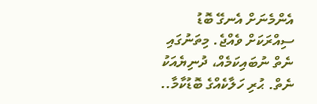އެންމެނަށް އެނގޭ ބޮޑު ސިއްރަކަށް ވެއްޖެ. މިތަނުގައި ނެތް ނުބައިކަމެއް، ދުނިޔެއަކު ނެތް. ޙުރި ހަލާކެއްގެ ބޮޑުކާމާ..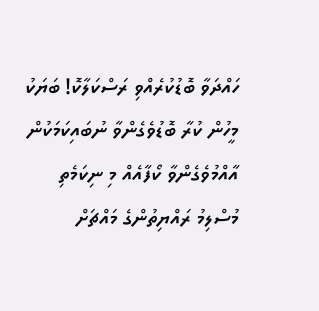ހައްދަވާ ބޮޑުކުރެއްވި ރަސްކަލާކޮ! ބަޔަކު މީހުން ކުރާ ބޮޑުވެގެންވާ ނުބައިކަމަކުން އާއްމުވެގެންވާ ކޯފާއެއް މި ނިކަމެތި މުސްލިމު ރައްޔިތުންގެ މައްޗަށް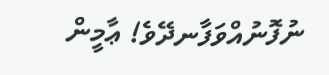ނުފޮނުއްވަފާނދޭވެ! ޢާމީން